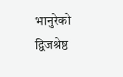भानुरेको द्विजश्रेष्ठ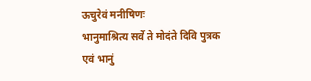ऊचुरेवं मनीषिणः
भानुमाश्रित्य सर्वे ते मोदंते दिवि पुत्रक
एवं भानुं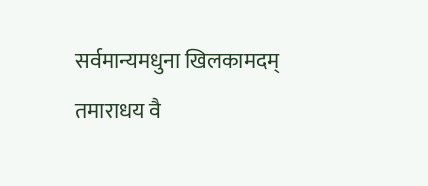सर्वमान्यमधुना खिलकामदम्
तमाराधय वै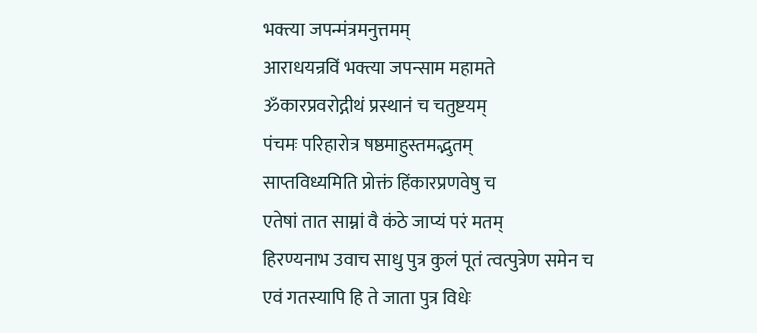भक्त्या जपन्मंत्रमनुत्तमम्
आराधयन्रविं भक्त्या जपन्साम महामते
ॐकारप्रवरोद्गीथं प्रस्थानं च चतुष्टयम्
पंचमः परिहारोत्र षष्ठमाहुस्तमद्भुतम्
साप्तविध्यमिति प्रोक्तं हिंकारप्रणवेषु च
एतेषां तात साम्नां वै कंठे जाप्यं परं मतम्
हिरण्यनाभ उवाच साधु पुत्र कुलं पूतं त्वत्पुत्रेण समेन च
एवं गतस्यापि हि ते जाता पुत्र विधेः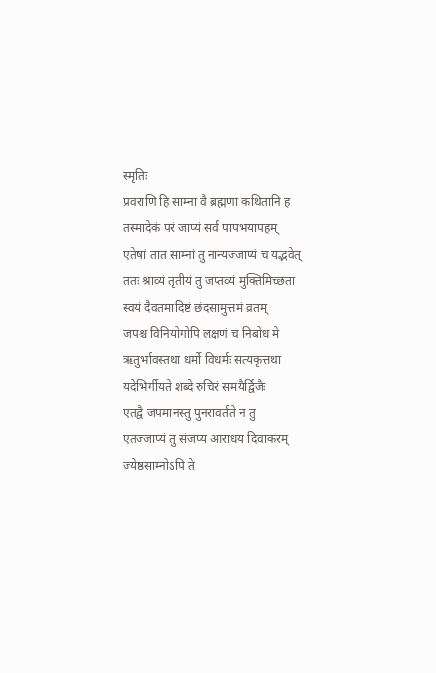स्मृतिः
प्रवराणि हि साम्ना वै ब्रह्मणा कथितानि ह तस्मादेकं परं जाप्यं सर्व पापभयापहम्
एतेषां तात साम्नां तु नान्यज्जाप्यं च यद्भवेत्
ततः श्राव्यं तृतीयं तु जप्तव्यं मुक्तिमिच्छता
स्वयं दैवतमादिष्टं छंदसामुत्तमं व्रतम्
जपश्च विनियोगोपि लक्षणं च निबोध मे
ऋतुर्भावस्तथा धर्मो विधर्मः सत्यकृत्तथा
यदेभिर्गीयते शब्दे रुचिरं समयैर्द्विजैः
एतद्वै जपमानस्तु पुनरावर्तते न तु
एतज्जाप्यं तु संजप्य आराधय दिवाकरम्
ज्येष्ठसाम्नोऽपि ते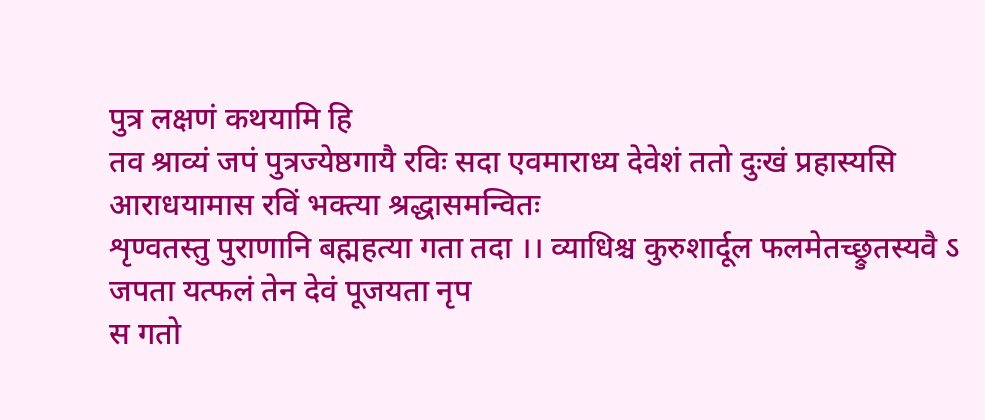पुत्र लक्षणं कथयामि हि
तव श्राव्यं जपं पुत्रज्येष्ठगायै रविः सदा एवमाराध्य देवेशं ततो दुःखं प्रहास्यसि
आराधयामास रविं भक्त्या श्रद्धासमन्वितः
शृण्वतस्तु पुराणानि बह्महत्या गता तदा ।। व्याधिश्च कुरुशार्दूल फलमेतच्छ्रुतस्यवै ऽ
जपता यत्फलं तेन देवं पूजयता नृप
स गतो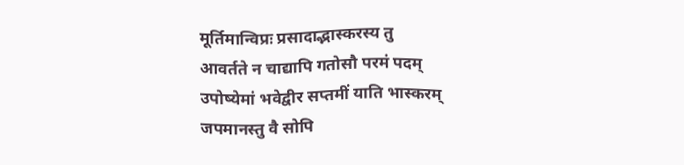मूर्तिमान्विप्रः प्रसादाद्भास्करस्य तु
आवर्तते न चाद्यापि गतोसौ परमं पदम्
उपोष्येमां भवेद्वीर सप्तमीं याति भास्करम्
जपमानस्तु वै सोपि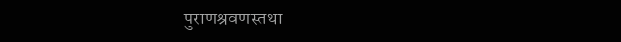पुराणश्रवणस्तथा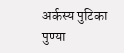अर्कस्य पुटिका पुण्या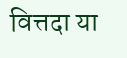वित्तदा या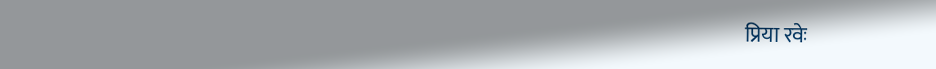प्रिया रवेः